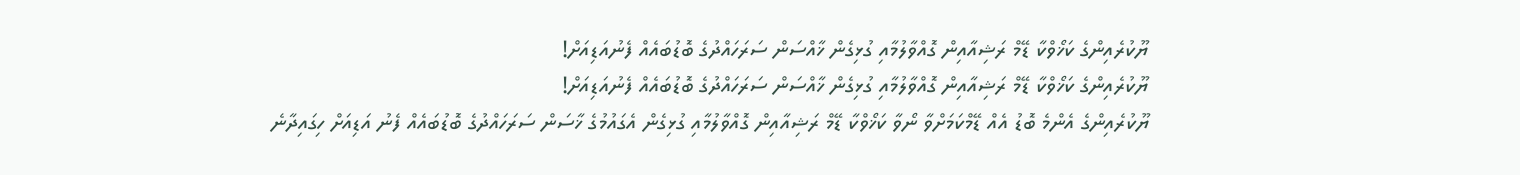ޔޫކުރެއިންގެ ކަޚޯވްކާ ޑޭމް ރަޝިއާއިން ގޮއްވާލުމާއި ގުޅިގެން ޚާއްސަން ސަރަހައްދުގެ ބޮޑުބައެއް ފެނުއަޑިއަށް!
ޔޫކުރެއިންގެ ކަޚޯވްކާ ޑޭމް ރަޝިއާއިން ގޮއްވާލުމާއި ގުޅިގެން ޚާއްސަން ސަރަހައްދުގެ ބޮޑުބައެއް ފެނުއަޑިއަށް!
ޔޫކުރެއިންގެ އެންމެ ބޮޑު އެއް ޑޭމްކަމަށްވާ ނޯވާ ކަޚޯވްކާ ޑޭމް ރަޝިއާއިން ގޮއްވާލުމާއި ގުޅިގެން އެގައުމުގެ ޚާސަން ސަރަހައްދުގެ ބޮޑުބައެއް ފެނު އަޑިއަށް ހިގައިދާނެ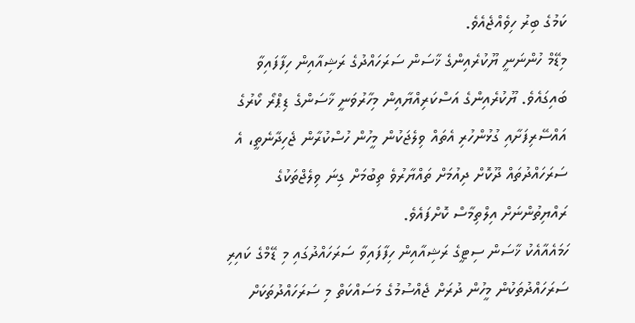ކަމުގެ ބިރު ހިވެއްޖެއެވެ.
މިޑޭމް ހުންނަނީ ޔޫކުރެއިންގެ ޚާސަން ސަރަހައްދުގެ ރަޝިއާއިން ހިފާފައިވާ ބައިގައެވެ. ޔޫކުރެއިންގެ އަސްކަރިއްޔާއިން މިހާރުވަނީ ޚާސަންގެ ޑިޕްރޯ ކޯރުގެ އައްސޭރިފަށާއި ގުޅުންހުރި އެތައް ވިލެޖަކުން މީހުން ހުސްކުރާން ޖެހިދާނެތީ، އެ ސަރަހައްދުތައް ދޫކޮށް ދިއުމަށް ތައްޔާރުވެ ތިބުމަށް ގިނަ ވިލެޖްތަކުގެ ރައްޔިތުންނަށް އިލްތިމާސް ކޮށްފައެވެ.
ހަމައެއާއެކު ޚާސަން ސިޓީގެ ރަޝިއާއިން ހިފާފައިވާ ސަރަހައްދުގައި މި ޑޭމްގެ ކައިރި ސަރަހައްދުތަކުން މީހުން ދުރަށް ޖެއްސުމުގެ މަސައްކަތް މި ސަރަހައްދުތަކަށް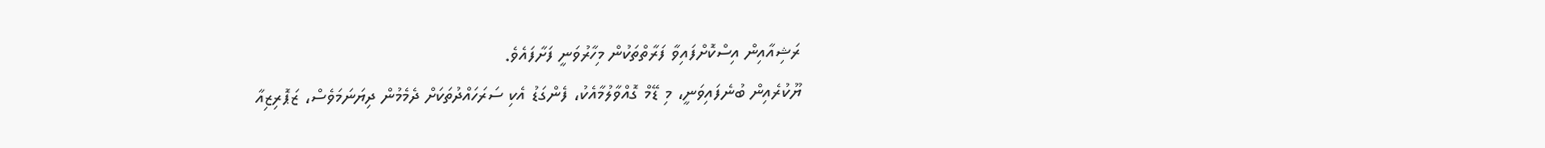ރަޝިއާއިން އިސްކޮށްފައިވާ ފަރާތްތަކުން މިހާރުވަނީ ފަށާފައެވެ.
ޔޫކުރެއިން ބުނެފައިވަނީ، މި ޑޭމް ގޮއްވާލުމާއެކު، ފެންގަޑު އެކި ސަރަހައްދުތަކަށް ދެމެމުން ދިޔަނަމަވެސް، ޒަޕޮރިޒިއާ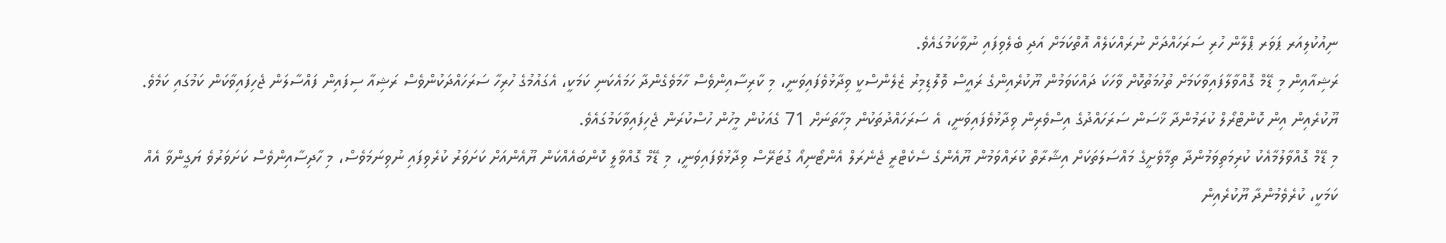ނިއުކުލިއަރ ޕަވަރ ޕްލާން ހުރި ސަރަހައްދަށް ނުރައްކަލެއް އޮތްކަމަށް އަދި ބެލެވިފައި ނުވާކަމުގައެވެ.
ރަޝިއާއިން މި ޑޭމް ގޮއްވާލާފައިވާކަމަށް ތުހުމަތުކޮށް ވާހަކަ ދައްކަވަމުން ޔޫކުރެއިންގެ ރައީސް ވޮލޮޑިމިރު ޒެލެންސްކީ ވިދާޅުވެފައިވަނީ، މި ކާރިސާއިންވެސް ހާމަވެގެންދާ ހަމައެކަނި ކަމަކީ، އެގައުމުގެ ހުރިހާ ސަރަހައްދަކުންވެސް ރަޝިއާ ސިފައިން ފައްސާލަން ޖެހިފައިވާކަން ކަމުގައި ކަމެވެ.
ޔޫކުރެއިން އިން ކޮންޓްރޯލް ކުރަމުންދާ ޚާސަން ސަރަހައްދުގެ އިސްވެރިން ވިދާޅުވެފައިވަނީ، އެ ސަރަހައްދުތަކުން މިހާތަނަށް 71 ގެއަކުން މީހުން ހުސްކުރަން ޖެހިފައިވާކަމުގައެވެ.
މި ޑޭމް ގޮއްވާލުމާއެކު ކުރިމަތިވަމުންދާ ތިމާވެށީގެ މައްސަލަތަކަށް އިޝާރާތް ކުރައްވަމުން ޔޫއެންގެ ސެކެޓްރީ ޖެނެރަލް އެންޓޯނިއޯ ގުޓަރޭސް ވިދާޅުވެފައިވަނީ، މި ޑޭމް ގޮއްވާލީ ކޮންބައެއްކަން ޔޫއެންއަށް ކަށަވަރު ކުރެވިފައި ނުވިނަމަވެސް، މި ހާދިސާއިންވެސް ކަށަވަރުވެ ޔަގީންވާ އެއް ކަމަކީ، ކުރެވެމުންދާ ޔޫކުރެއިން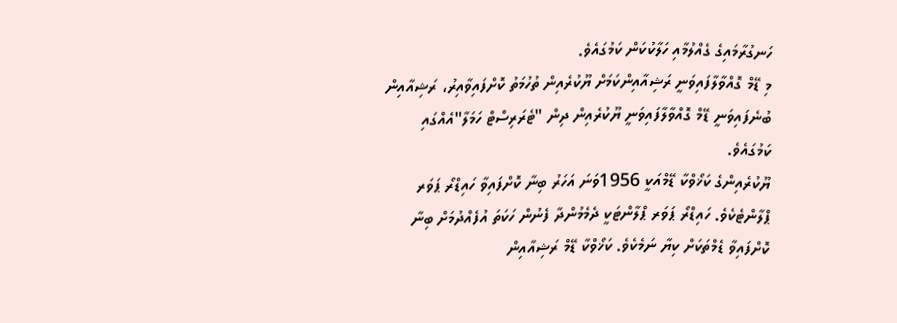ހަނގުރާމައިގެ ގެއްލުމާއި ހަލާކުކަން ކަމުގައެވެ.
މި ޑޭމް ގޮއްވާލާފައިވަނީ ރަޝިއާއިންކަމަށް ޔޫކުރެއިން ތުހުމަތު ކޮށްފައިވާއިރު، ރަޝިއާއިން ބުނެފައިވަނީ ޑޭމް ގޮއްވާލާފައިވަނީ ޔޫކުރެއިން ދިން "ޓެރަރިސްޓް ހަމަލާ"އެއްގައި ކަމުގައެވެ.
ޔޫކުރެއިންގެ ކަޚޯވްކާ ޑޭމްއަކީ 1956ވަނަ އަހަރު ބިނާ ކޮށްފައިވާ ހައިޑްރޯ ޕަވަރ ޕްލާންޓެކެވެ. ހައިޑްރޯ ޕަވަރ ޕްލާންޓަކީ ދެމެމުންދާ ފެނުން ހަކަތަ އުފެއްދުމަށް ބިނާ ކޮށްފައިވާ ޑެމްތަކަށް ކިޔާ ނަމެކެވެ. ކަޚޯވްކާ ޑޭމް ރަޝިއާއިން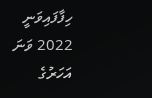ހިފާފައިވަނީ 2022 ވަނަ އަހަރުގެ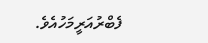ފެބްރުއަރީމަހުއެވެ.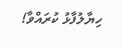ހިޔާލުފާޅު ކުރައްވާ!